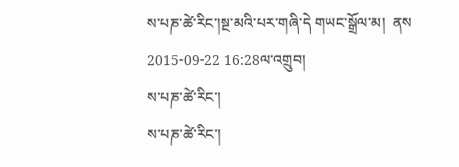ས་པཎ་ཚེ་རིང་།སྔ་མའི་པར་གཞི་དེ གཡང་སྒྲོལ་མ།  ནས 2015-09-22 16:28ལ་འགྲུབ།
ས་པཎ་ཚེ་རིང་།
ས་པཎ་ཚེ་རིང་།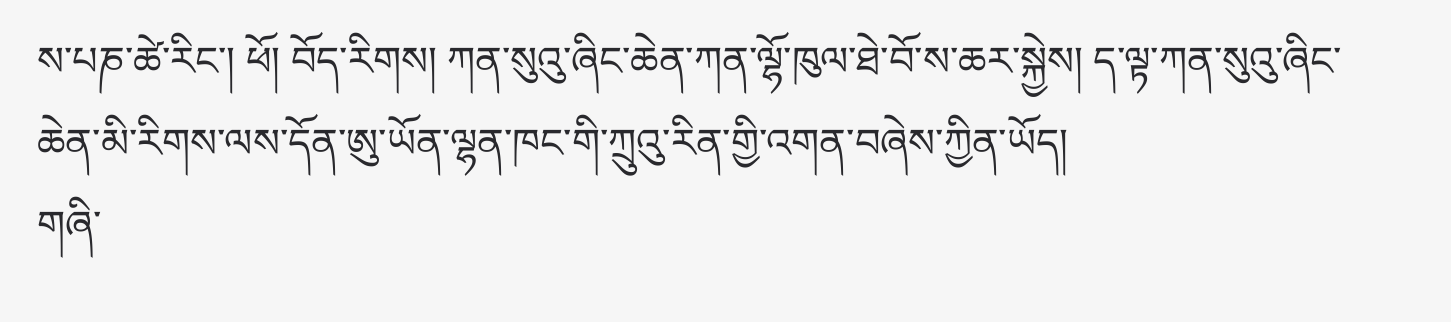ས་པཎ་ཚེ་རིང་། ཕོ། བོད་རིགས། ཀན་སུའུ་ཞིང་ཆེན་ཀན་ལྷོ་ཁུལ་ཐེ་བོ་ས་ཆར་སྐྱེས། ད་ལྟ་ཀན་སུའུ་ཞིང་ཆེན་མི་རིགས་ལས་དོན་ཨུ་ཡོན་ལྷན་ཁང་གི་ཀྲུའུ་རིན་གྱི་འགན་བཞེས་ཀྱིན་ཡོད།
གཞི་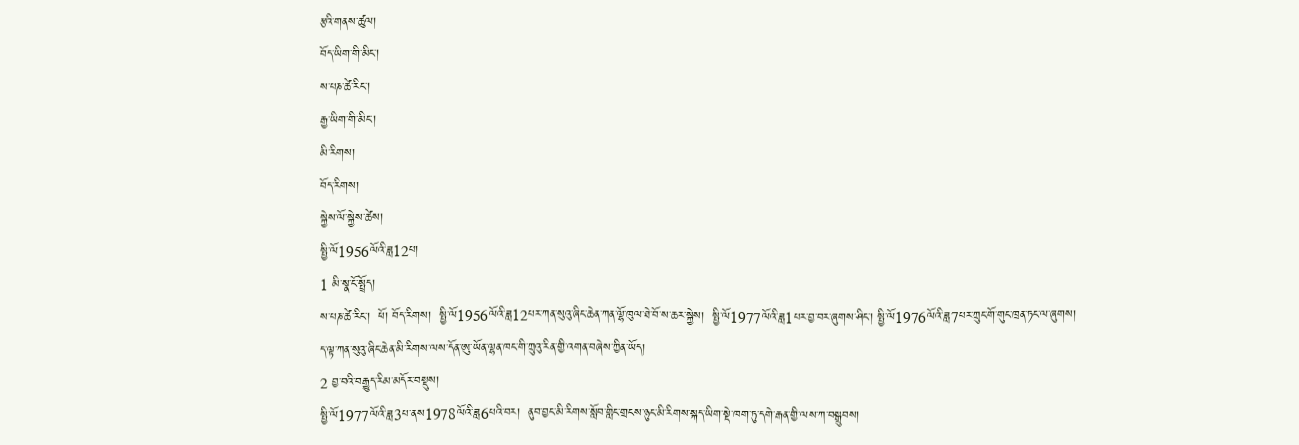རྩའི་གནས་ཚུལ།
བོད་ཡིག་གི་མིང་།
ས་པཎ་ཚེ་རིང་།
རྒྱ་ཡིག་གི་མིང་།
མི་རིགས།
བོད་རིགས།
སྐྱེས་ལོ་སྐྱེས་ཚེས།
སྤྱི་ལོ1956ལོའི་ཟླ12པ།
1 མི་སྣ་ངོ་སྤྲོད།
ས་པཎ་ཚེ་རིང་།  ཕོ། བོད་རིགས།  སྤྱི་ལོ1956ལོའི་ཟླ12པར་ཀན་སུའུ་ཞིང་ཆེན་ཀན་ལྷོ་ཁུལ་ཐེ་བོ་ས་ཆར་སྐྱེས།  སྤྱི་ལོ1977ལོའི་ཟླ1པར་བྱ་བར་ཞུགས་ཤིང་། སྤྱི་ལོ1976ལོའི་ཟླ7པར་ཀྲུང་གོ་གུང་ཁྲན་ཏང་ལ་ཞུགས། ད་ལྟ་ཀན་སུའུ་ཞིང་ཆེན་མི་རིགས་ལས་དོན་ཨུ་ཡོན་ལྷན་ཁང་གི་ཀྲུའུ་རིན་གྱི་འགན་བཞེས་ཀྱིན་ཡོད།
2 བྱ་བའི་བརྒྱུད་རིམ་མདོར་བསྡུས།
སྤྱི་ལོ1977ལོའི་ཟླ3པ་ནས1978ལོའི་ཟླ6པའི་བར།  ནུབ་བྱང་མི་རིགས་སློབ་གླིང་གྲངས་ཉུང་མི་རིགས་སྐད་ཡིག་སྡེ་ཁག་ཏུ་དགེ་རྒན་གྱི་ལས་ཀ་བསྒྲུབས།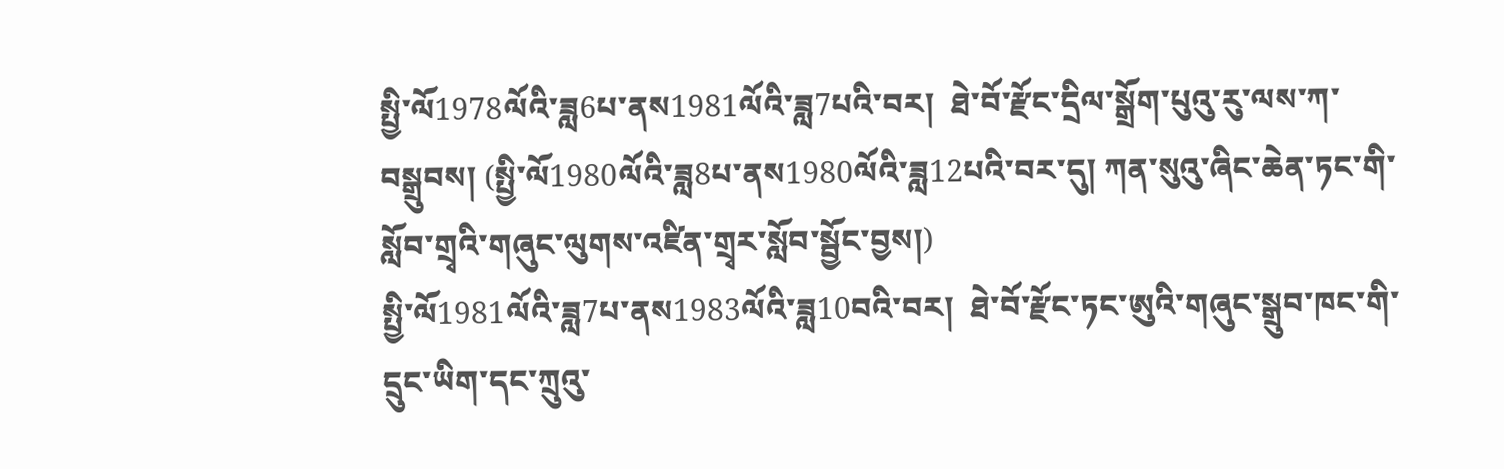སྤྱི་ལོ1978ལོའི་ཟླ6པ་ནས1981ལོའི་ཟླ7པའི་བར།  ཐེ་བོ་རྫོང་དྲིལ་སྒྲོག་པུའུ་རུ་ལས་ཀ་བསྒྲུབས། (སྤྱི་ལོ1980ལོའི་ཟླ8པ་ནས1980ལོའི་ཟླ12པའི་བར་དུ། ཀན་སུའུ་ཞིང་ཆེན་ཏང་གི་སློབ་གྲྭའི་གཞུང་ལུགས་འཛིན་གྲྭར་སློབ་སྦྱོང་བྱས།)
སྤྱི་ལོ1981ལོའི་ཟླ7པ་ནས1983ལོའི་ཟླ10བའི་བར།  ཐེ་བོ་རྫོང་ཏང་ཨུའི་གཞུང་སྒྲུབ་ཁང་གི་དྲུང་ཡིག་དང་ཀྲུའུ་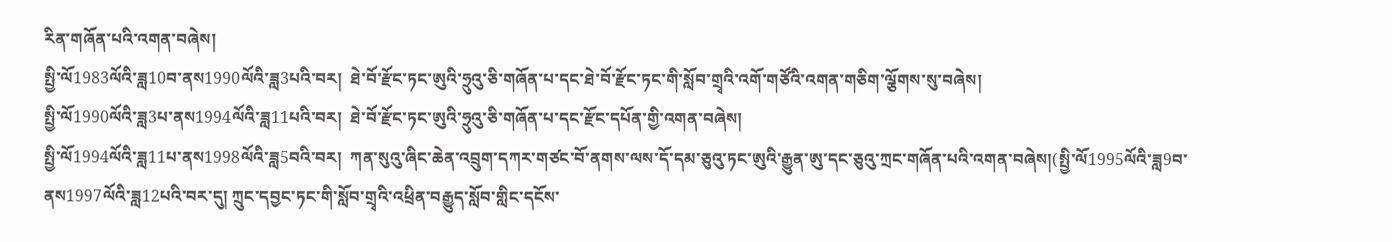རིན་གཞོན་པའི་འགན་བཞེས།
སྤྱི་ལོ1983ལོའི་ཟླ10བ་ནས1990ལོའི་ཟླ3པའི་བར།  ཐེ་བོ་རྫོང་ཏང་ཨུའི་ཧྲུའུ་ཅི་གཞོན་པ་དང་ཐེ་བོ་རྫོང་ཏང་གི་སློབ་གྲྭའི་འགོ་གཙོའི་འགན་གཅིག་ལྕོགས་སུ་བཞེས།
སྤྱི་ལོ1990ལོའི་ཟླ3པ་ནས1994ལོའི་ཟླ11པའི་བར།  ཐེ་བོ་རྫོང་ཏང་ཨུའི་ཧྲུའུ་ཅི་གཞོན་པ་དང་རྫོང་དཔོན་གྱི་འགན་བཞེས།
སྤྱི་ལོ1994ལོའི་ཟླ11པ་ནས1998ལོའི་ཟླ5བའི་བར།  ཀན་སུའུ་ཞིང་ཆེན་འབྲུག་དཀར་གཙང་བོ་ནགས་ལས་དོ་དམ་ཅུའུ་ཏང་ཨུའི་རྒྱུན་ཨུ་དང་ཅུའུ་ཀྲང་གཞོན་པའི་འགན་བཞེས།(སྤྱི་ལོ1995ལོའི་ཟླ9བ་ནས1997ལོའི་ཟླ12པའི་བར་དུ། ཀྲུང་དབྱང་ཏང་གི་སློབ་གྲྭའི་འཕྲིན་བརྒྱུད་སློབ་གླིང་དངོས་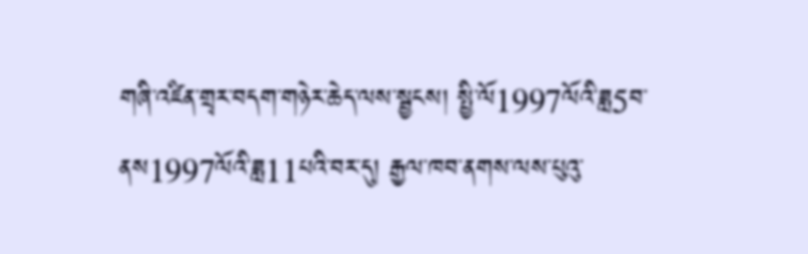གཞི་འཛིན་གྲྭར་བདག་གཉེར་ཆེད་ལས་སྦྱངས། སྤྱི་ལོ1997ལོའི་ཟླ5བ་ནས1997ལོའི་ཟླ11པའི་བར་དུ། རྒྱལ་ཁབ་ནགས་ལས་པུའུ་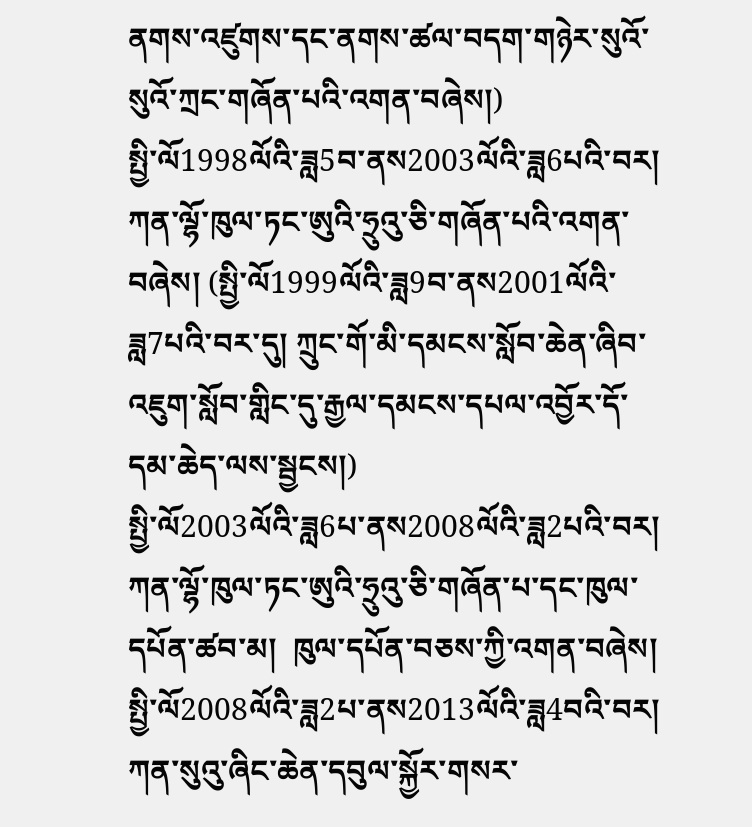ནགས་འཛུགས་དང་ནགས་ཚལ་བདག་གཉེར་སུའོ་སུའོ་ཀྲང་གཞོན་པའི་འགན་བཞེས།)
སྤྱི་ལོ1998ལོའི་ཟླ5བ་ནས2003ལོའི་ཟླ6པའི་བར།  ཀན་ལྷོ་ཁུལ་ཏང་ཨུའི་ཧྲུའུ་ཅི་གཞོན་པའི་འགན་བཞེས། (སྤྱི་ལོ1999ལོའི་ཟླ9བ་ནས2001ལོའི་ཟླ7པའི་བར་དུ། ཀྲུང་གོ་མི་དམངས་སློབ་ཆེན་ཞིབ་འཇུག་སློབ་གླིང་དུ་རྒྱལ་དམངས་དཔལ་འབྱོར་དོ་དམ་ཆེད་ལས་སྦྱངས།)
སྤྱི་ལོ2003ལོའི་ཟླ6པ་ནས2008ལོའི་ཟླ2པའི་བར།  ཀན་ལྷོ་ཁུལ་ཏང་ཨུའི་ཧྲུའུ་ཅི་གཞོན་པ་དང་ཁུལ་དཔོན་ཚབ་མ།  ཁུལ་དཔོན་བཅས་ཀྱི་འགན་བཞེས།
སྤྱི་ལོ2008ལོའི་ཟླ2པ་ནས2013ལོའི་ཟླ4བའི་བར།  ཀན་སུའུ་ཞིང་ཆེན་དབུལ་སྐྱོར་གསར་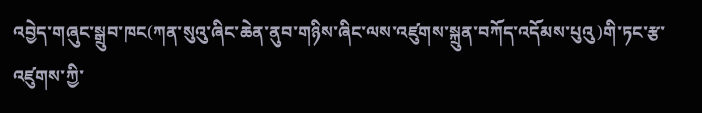འབྱེད་གཞུང་སྒྲུབ་ཁང(ཀན་སུའུ་ཞིང་ཆེན་ནུབ་གཉིས་ཞིང་ལས་འཛུགས་སྐྲུན་བཀོད་འདོམས་པུའུ)གི་ཏང་རྩ་འཛུགས་ཀྱི་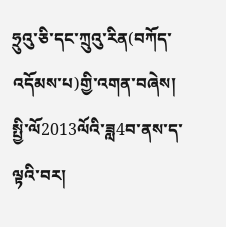ཧྲུའུ་ཅི་དང་ཀྲུའུ་རིན(བཀོད་འདོམས་པ)གྱི་འགན་བཞེས།
སྤྱི་ལོ2013ལོའི་ཟླ4བ་ནས་ད་ལྟའི་བར།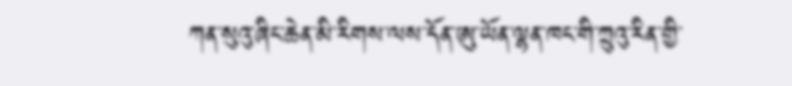ཀན་སུའུ་ཞིང་ཆེན་མི་རིགས་ལས་དོན་ཨུ་ཡོན་ལྷན་ཁང་གི་ཀྲུའུ་རིན་གྱི་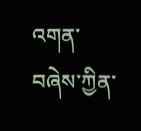འགན་བཞེས་ཀྱིན་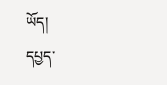ཡོད།
དཔྱད་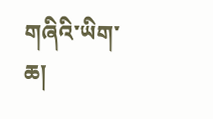གཞིའི་ཡིག་ཆ།